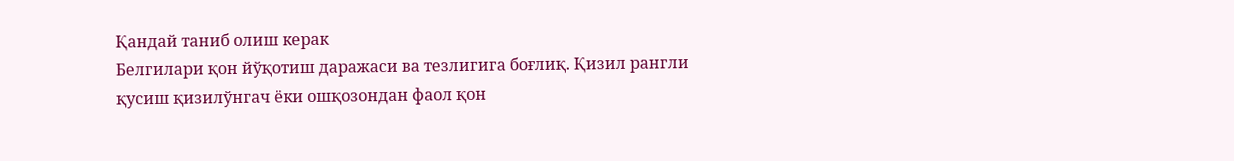Қандай таниб олиш керак
Белгилари қон йўқотиш даражаси ва тезлигига боғлиқ. Қизил рангли қусиш қизилўнгач ёки ошқозондан фаол қон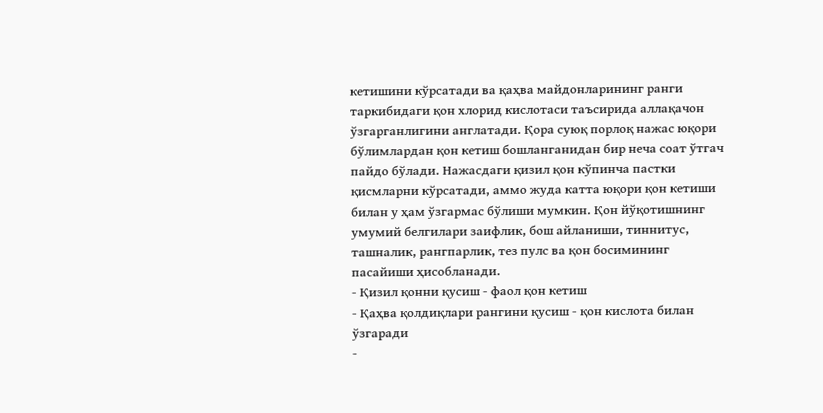кетишини кўрсатади ва қаҳва майдонларининг ранги таркибидаги қон хлорид кислотаси таъсирида аллақачон ўзгарганлигини англатади. Қора суюқ порлоқ нажас юқори бўлимлардан қон кетиш бошланганидан бир неча соат ўтгач пайдо бўлади. Нажасдаги қизил қон кўпинча пастки қисмларни кўрсатади, аммо жуда катта юқори қон кетиши билан у ҳам ўзгармас бўлиши мумкин. Қон йўқотишнинг умумий белгилари заифлик, бош айланиши, тиннитус, ташналик, рангпарлик, тез пулс ва қон босимининг пасайиши ҳисобланади.
- Қизил қонни қусиш - фаол қон кетиш
- Қаҳва қолдиқлари рангини қусиш - қон кислота билан ўзгаради
-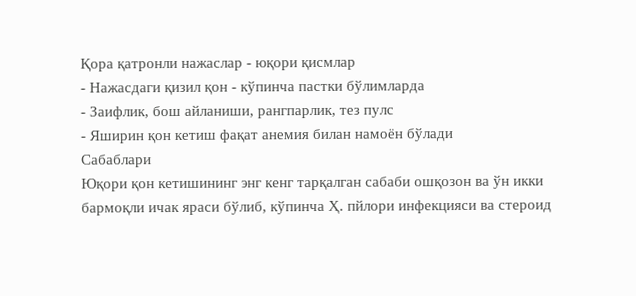Қора қатронли нажаслар - юқори қисмлар
- Нажасдаги қизил қон - кўпинча пастки бўлимларда
- Заифлик, бош айланиши, рангпарлик, тез пулс
- Яширин қон кетиш фақат анемия билан намоён бўлади
Сабаблари
Юқори қон кетишининг энг кенг тарқалган сабаби ошқозон ва ўн икки бармоқли ичак яраси бўлиб, кўпинча Ҳ. пйлори инфекцияси ва стероид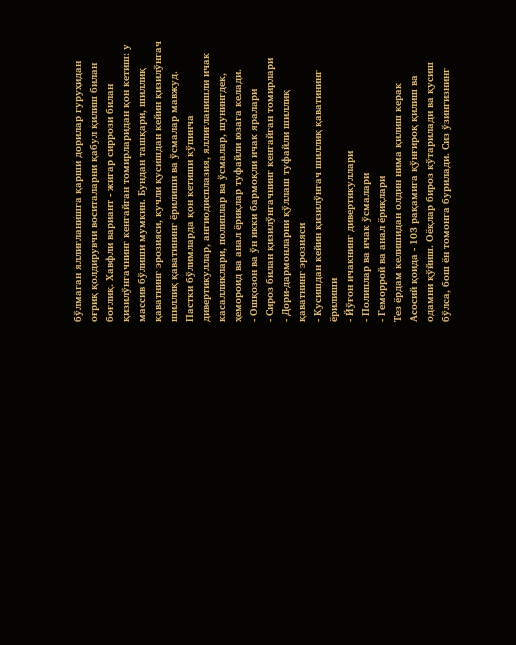бўлмаган яллиғланишга қарши дорилар гуруҳидан оғриқ қолдирувчи воситаларни қабул қилиш билан боғлиқ. Хавфли вариант - жигар сиррози билан қизилўнгачнинг кенгайган томирларидан қон кетиш: у массив бўлиши мумкин. Бундан ташқари, шиллиқ қаватнинг эрозияси, кучли қусишдан кейин қизилўнгач шиллиқ қаватининг ёрилиши ва ўсмалар мавжуд. Пастки бўлимларда қон кетиши кўпинча дивертикуллар, ангиодисплазия, яллиғланишли ичак касалликлари, полиплар ва ўсмалар, шунингдек, ҳемороид ва анал ёриқлар туфайли юзага келади.
- Ошқозон ва ўн икки бармоқли ичак яралари
- Сироз билан қизилўнгачнинг кенгайган томирлари
- Дори-дармонларни қўллаш туфайли шиллиқ қаватнинг эрозияси
- Кусишдан кейин қизилўнгач шиллиқ қаватининг ёрилиши
- Йўғон ичакнинг дивертикуллари
- Полиплар ва ичак ўсмалари
- Геморрой ва анал ёриқлари
Тез ёрдам келишидан олдин нима қилиш керак
Асосий қоида - 103 рақамига қўнғироқ қилиш ва одамни қўйиш. Оёқлар бироз кўтарилади ва қусиш бўлса, бош ён томонга бурилади. Сиз ўзингизнинг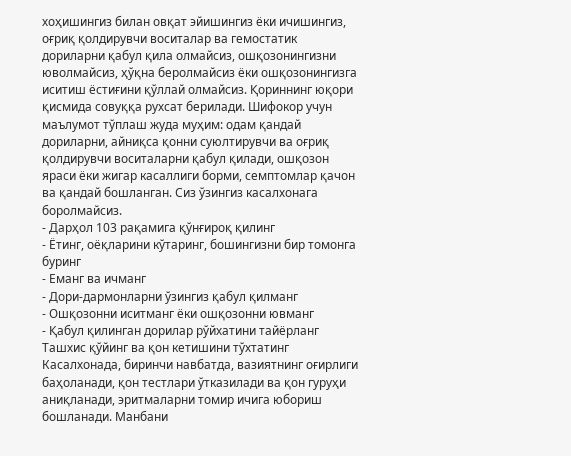хоҳишингиз билан овқат эйишингиз ёки ичишингиз, оғриқ қолдирувчи воситалар ва гемостатик дориларни қабул қила олмайсиз, ошқозонингизни юволмайсиз, ҳўқна беролмайсиз ёки ошқозонингизга иситиш ёстиғини қўллай олмайсиз. Қориннинг юқори қисмида совуққа рухсат берилади. Шифокор учун маълумот тўплаш жуда муҳим: одам қандай дориларни, айниқса қонни суюлтирувчи ва оғриқ қолдирувчи воситаларни қабул қилади, ошқозон яраси ёки жигар касаллиги борми, семптомлар қачон ва қандай бошланган. Сиз ўзингиз касалхонага боролмайсиз.
- Дарҳол 103 рақамига қўнғироқ қилинг
- Ётинг, оёқларини кўтаринг, бошингизни бир томонга буринг
- Еманг ва ичманг
- Дори-дармонларни ўзингиз қабул қилманг
- Ошқозонни иситманг ёки ошқозонни ювманг
- Қабул қилинган дорилар рўйхатини тайёрланг
Ташхис қўйинг ва қон кетишини тўхтатинг
Касалхонада, биринчи навбатда, вазиятнинг оғирлиги баҳоланади, қон тестлари ўтказилади ва қон гуруҳи аниқланади, эритмаларни томир ичига юбориш бошланади. Манбани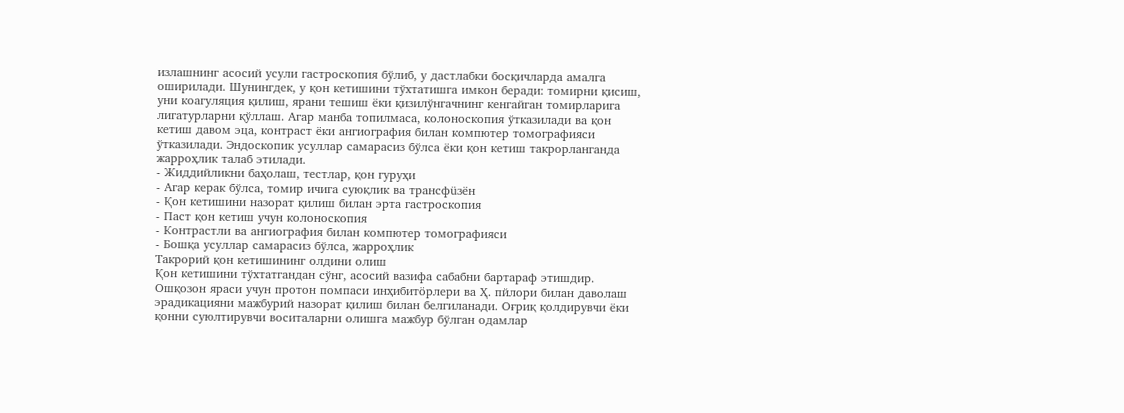излашнинг асосий усули гастроскопия бўлиб, у дастлабки босқичларда амалга оширилади. Шунингдек, у қон кетишини тўхтатишга имкон беради: томирни қисиш, уни коагуляция қилиш, ярани тешиш ёки қизилўнгачнинг кенгайган томирларига лигатурларни қўллаш. Агар манба топилмаса, колоноскопия ўтказилади ва қон кетиш давом эца, контраст ёки ангиография билан компютер томографияси ўтказилади. Эндоскопик усуллар самарасиз бўлса ёки қон кетиш такрорланганда жарроҳлик талаб этилади.
- Жиддийликни баҳолаш, тестлар, қон гуруҳи
- Агар керак бўлса, томир ичига суюқлик ва трансфüзён
- Қон кетишини назорат қилиш билан эрта гастроскопия
- Паст қон кетиш учун колоноскопия
- Контрастли ва ангиография билан компютер томографияси
- Бошқа усуллар самарасиз бўлса, жарроҳлик
Такрорий қон кетишининг олдини олиш
Қон кетишини тўхтатгандан сўнг, асосий вазифа сабабни бартараф этишдир. Ошқозон яраси учун протон помпаси инҳибитöрлери ва Ҳ. пйлори билан даволаш эрадикацияни мажбурий назорат қилиш билан белгиланади. Оғриқ қолдирувчи ёки қонни суюлтирувчи воситаларни олишга мажбур бўлган одамлар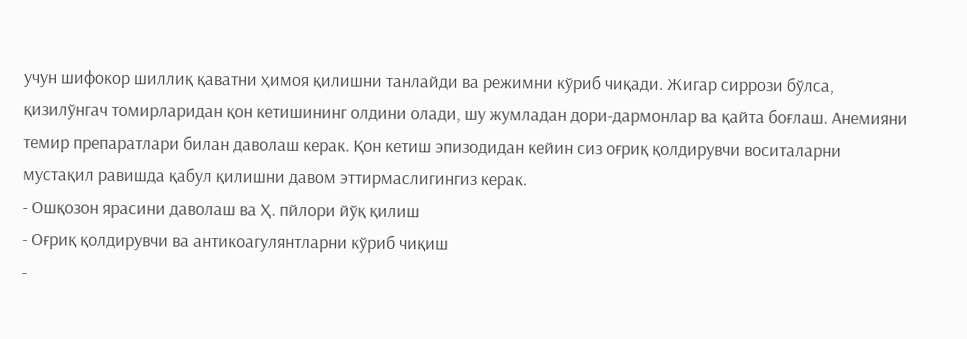учун шифокор шиллиқ қаватни ҳимоя қилишни танлайди ва режимни кўриб чиқади. Жигар сиррози бўлса, қизилўнгач томирларидан қон кетишининг олдини олади, шу жумладан дори-дармонлар ва қайта боғлаш. Анемияни темир препаратлари билан даволаш керак. Қон кетиш эпизодидан кейин сиз оғриқ қолдирувчи воситаларни мустақил равишда қабул қилишни давом эттирмаслигингиз керак.
- Ошқозон ярасини даволаш ва Ҳ. пйлори йўқ қилиш
- Оғриқ қолдирувчи ва антикоагулянтларни кўриб чиқиш
-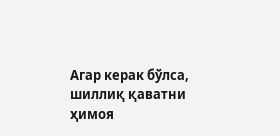Агар керак бўлса, шиллиқ қаватни ҳимоя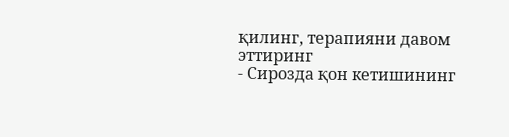қилинг, терапияни давом эттиринг
- Сирозда қон кетишининг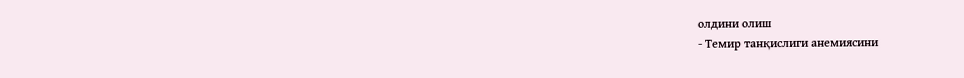олдини олиш
- Темир танқислиги анемиясини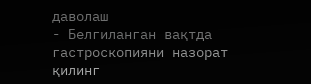даволаш
- Белгиланган вақтда гастроскопияни назорат қилинг